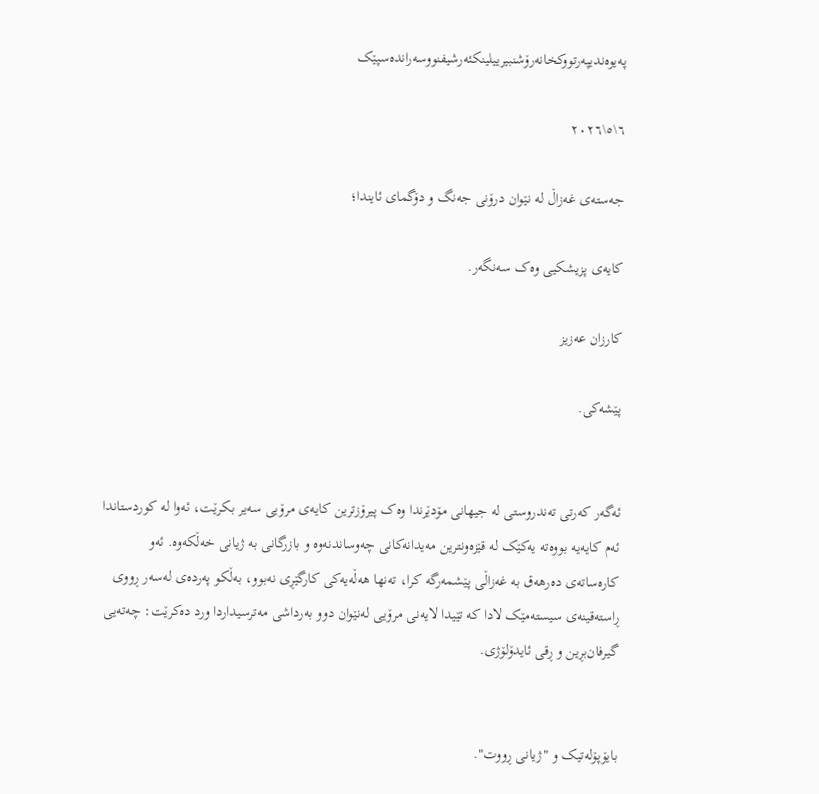په‌یوه‌ندیپه‌رتووکخانه‌رۆشنبیرییلینکئه‌رشیفنووسه‌رانده‌سپێک

٦\٥\٢٠٢٦

جەستەی غەزاڵ لە نێوان درۆنی جەنگ و دۆگمای ئایندا؛

کایەی پزیشکیی وەک سەنگەر.

کارزان عەزیز

پێشەکی.


ئەگەر کەرتی تەندروستی لە جیهانی مۆدێرندا وەک پیرۆزترین کایەی مرۆیی سەیر بکرێت، ئەوا لە کوردستاندا ئەم کایەیە بووەتە یەکێک لە قێزەونترین مەیدانەکانی چەوساندنەوە و بازرگانی بە ژیانی خەڵکەوە. ئەو کارەساتەی دەرهەق بە غەزاڵی پێشمەرگە کرا، تەنها هەڵەیەکی کارگێڕی نەبوو، بەڵکو پەردەی لەسەر ڕووی ڕاستەقینەی سیستەمێک لادا کە تێیدا لایەنی مرۆیی لەنێوان دوو بەرداشی مەترسیداردا ورد دەکرێت: چەتەیی گیرفان‌بڕین و ڕقی ئایدۆلۆژی.


بایۆپۆلەتیک و "ژیانی ڕووت".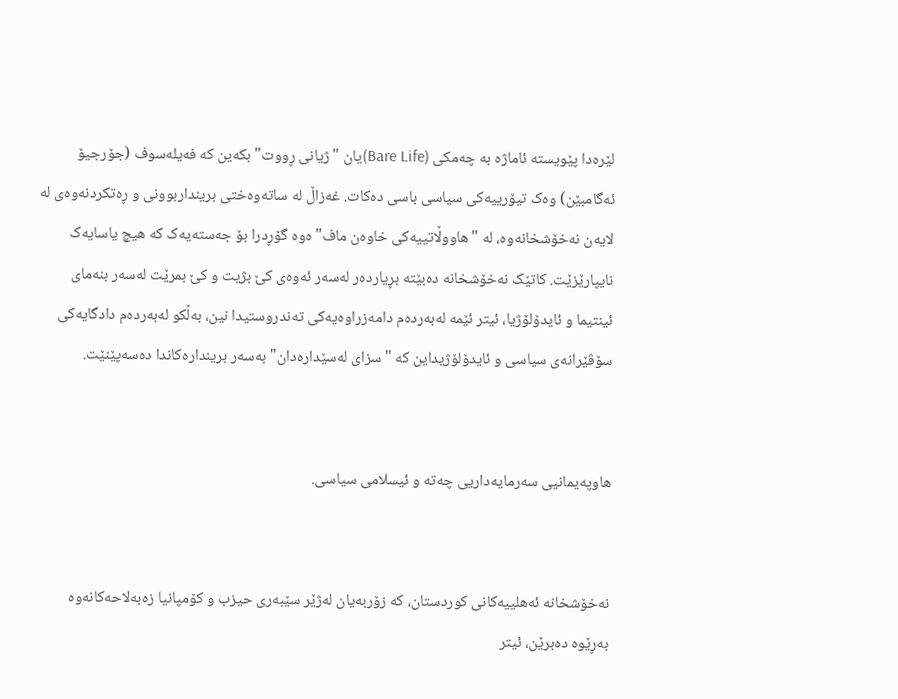لێرەدا پێویستە ئاماژە بە چەمکی (Bare Life)یان "ژیانی ڕووت" بکەین کە فەیلەسوف (جۆرجیۆ ئەگامبێن) وەک تیۆرییەکی سیاسی باسی دەکات. غەزاڵ لە ساتەوەختی برینداربوونی و ڕەتکردنەوەی لە لایەن نەخۆشخانەوە، لە "هاووڵاتییەکی خاوەن ماف"ەوە گۆڕدرا بۆ جەستەیەک کە هیچ یاسایەک نایپارێزێت. کاتێک نەخۆشخانە دەبێتە بڕیاردەر لەسەر ئەوەی کێ بژیت و کێ بمرێت لەسەر بنەمای ئینتیما و ئایدۆلۆژیا، ئیتر ئێمە لەبەردەم دامەزراوەیەکی تەندروستیدا نین، بەڵکو لەبەردەم دادگایەکی سۆڤێرانەی سیاسی و ئایدۆلۆژیداین کە "سزای لەسێدارەدان" بەسەر بریندارەکاندا دەسەپێنێت.


هاوپەیمانیی سەرمایەداریی چەتە و ئیسلامی سیاسی.


نەخۆشخانە ئەهلییەکانی کوردستان، کە زۆربەیان لەژێر سێبەری حیزب و کۆمپانیا زەبەلاحەکانەوە بەڕێوە دەبرێن، ئیتر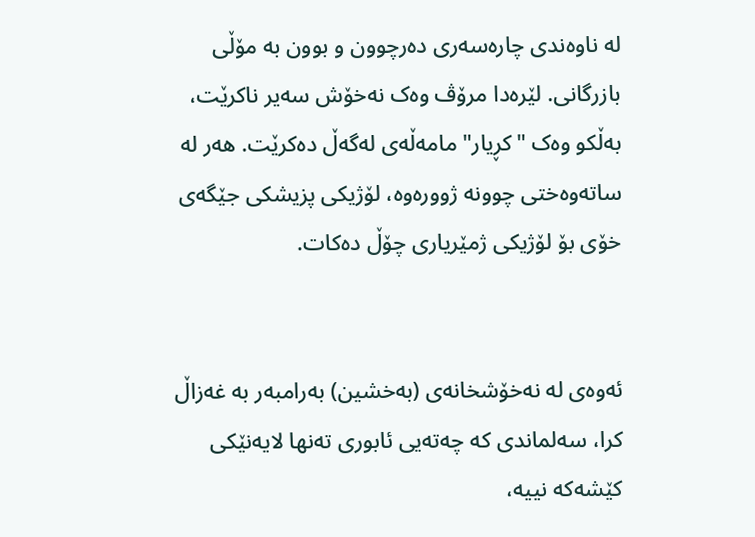لە ناوەندی چارەسەری دەرچوون و بوون بە مۆڵی بازرگانی. لێرەدا مرۆڤ وەک نەخۆش سەیر ناکرێت، بەڵکو وەک "کڕیار" مامەڵەی لەگەڵ دەکرێت. هەر لە ساتەوەختی چوونە ژوورەوە، لۆژیکی پزیشکی جێگەی خۆی بۆ لۆژیکی ژمێریاری چۆڵ دەکات.


ئەوەی لە نەخۆشخانەی (بەخشین) بەرامبەر بە غەزاڵ کرا، سەلماندی کە چەتەیی ئابوری تەنها لایەنێکی کێشەکە نییە،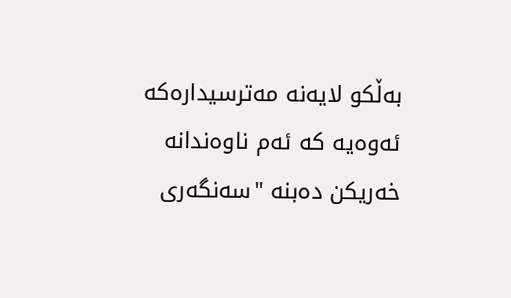بەڵکو لایەنە مەترسیدارەکە ئەوەیە کە ئەم ناوەندانە خەریکن دەبنە "سەنگەری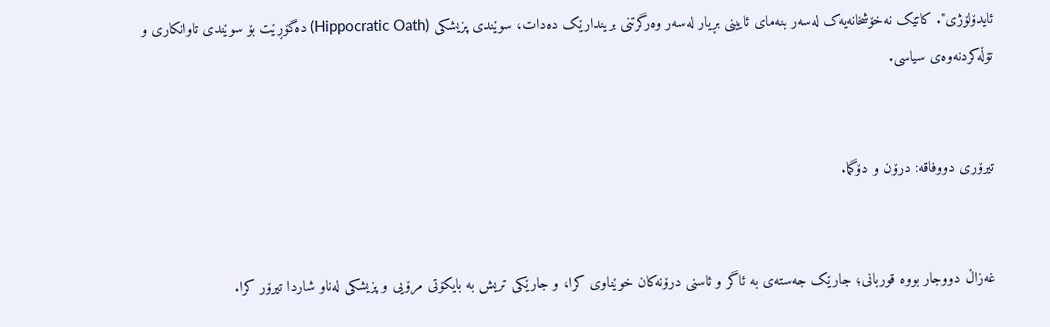ئایدۆلۆژی". کاتێک نەخۆشخانەیەک لەسەر بنەمای ئایینی بڕیار لەسەر وەرگرتنی بریندارێک دەدات، سوێندی پزیشکی (Hippocratic Oath) دەگۆڕێت بۆ سوێندی تاوانکاری و تۆڵەکردنەوەی سیاسی.


تیرۆری دووفاقە: درۆن و دۆگما.


غەزاڵ دووجار بووە قوربانی؛ جارێک جەستەی بە ئاگر و ئاسنی درۆنەکان خوێناوی کرا، و جارێکی تریش بە بایکۆتی مرۆیی و پزیشکی لەناو شاردا تیرۆر کرا.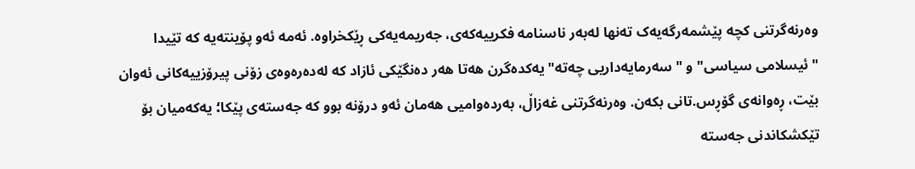وەرنەگرتنی کچە پێشمەرگەیەک تەنها لەبەر ناسنامە فکرییەکەی، جەریمەیەکی ڕێکخراوە. ئەمە ئەو پۆینتەیە کە تێیدا "ئیسلامی سیاسی" و "سەرمایەداریی چەتە" یەکدەگرن هەتا هەر دەنگێکی ئازاد کە لەدەرەوەی زۆنی پیرۆزییەکانی ئەوان بێت، ڕەوانەی گۆڕس.تانی بکەن. وەرنەگرتنی غەزاڵ، بەردەوامیی هەمان ئەو درۆنە بوو کە جەستەی پێکا؛ یەکەمیان بۆ تێکشکاندنی جەستە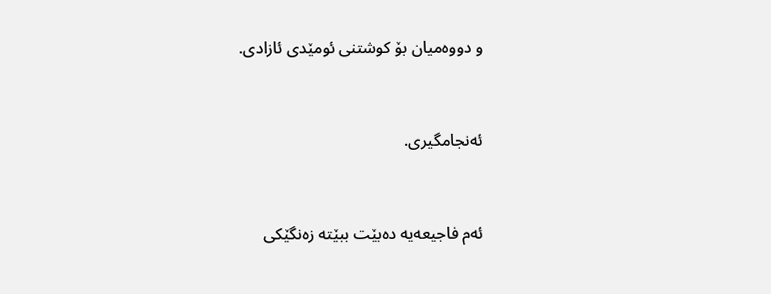و دووەمیان بۆ کوشتنی ئومێدی ئازادی.


ئەنجامگیری.


ئەم فاجیعەیە دەبێت ببێتە زەنگێکی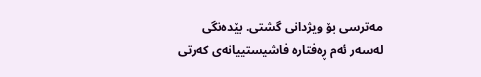مەترسی بۆ ویژدانی گشتی. بێدەنگی لەسەر ئەم ڕەفتارە فاشیستییانەی کەرتی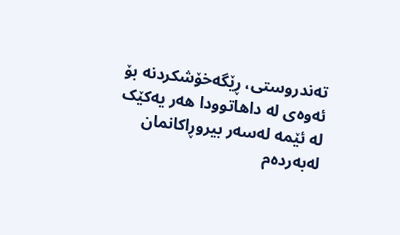تەندروستی، ڕێگەخۆشکردنە بۆ ئەوەی لە داهاتوودا هەر یەکێک لە ئێمە لەسەر بیروڕاکانمان لەبەردەم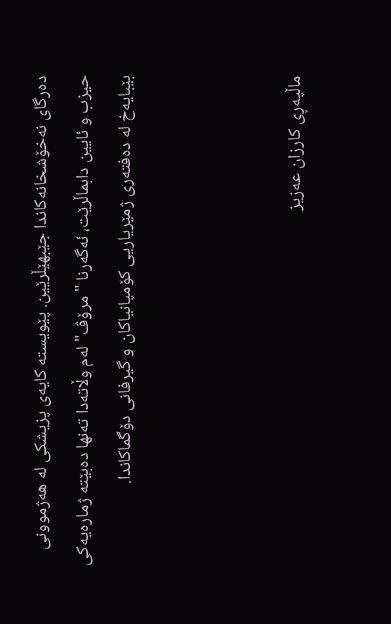دەرگای نەخۆشخانەکاندا جێبهێڵرێین. پێویستە کایەی پزیشکی لە هەژموونی حیزب و ئایین دابماڵرێت، ئەگەرنا "مرۆڤ" لەم وڵاتەدا تەنها دەبێتە ژمارەیەکی بێبایەخ لە دەفتەری ژمێریاریی کۆمپانیاکان و گیرفانی دۆگماکاندا.



ماڵپەڕی کارزان عەزیز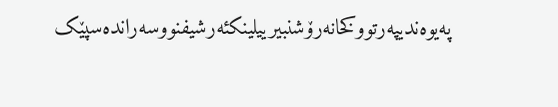په‌یوه‌ندیپه‌رتووکخانه‌رۆشنبیرییلینکئه‌رشیفنووسه‌رانده‌سپێک